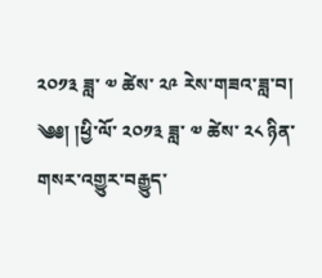༢༠༡༣ ཟླ་ ༧ ཚེས་ ༢༩ རེས་གཟའ་ཟླ་བ།
༄༅། །ཕྱི་ལོ་ ༢༠༡༣ ཟླ་ ༧ ཚེས་ ༢༨ ཉིན་གསར་འགྱུར་བརྒྱུད་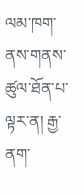ལམ་ཁག་ནས་གནས་ཚུལ་ཐོན་པ་ལྟར་ན། རྒྱ་ནག་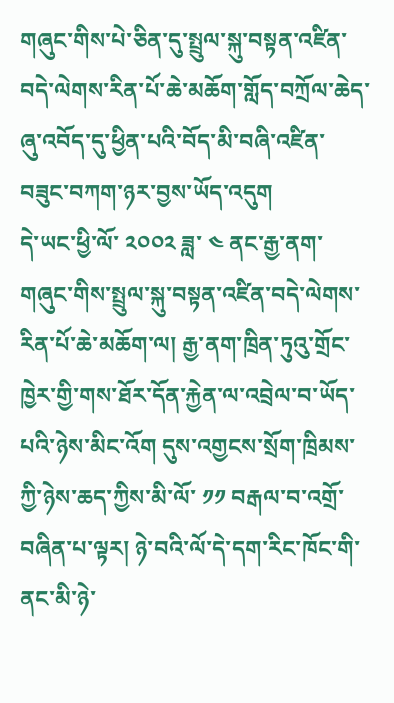གཞུང་གིས་པེ་ཅིན་དུ་སྤྲུལ་སྐུ་བསྟན་འཛིན་བདེ་ལེགས་རིན་པོ་ཆེ་མཆོག་གློད་བཀྲོལ་ཆེད་ཞུ་འབོད་དུ་ཕྱིན་པའི་བོད་མི་བཞི་འཛིན་བཟུང་བཀག་ཉར་བྱས་ཡོད་འདུག
དེ་ཡང་ཕྱི་ལོ་ ༢༠༠༢ ཟླ་ ༤ ནང་རྒྱ་ནག་གཞུང་གིས་སྤྲུལ་སྐུ་བསྟན་འཛིན་བདེ་ལེགས་རིན་པོ་ཆེ་མཆོག་ལ། རྒྱ་ནག་ཁྲིན་ཏུའུ་གྲོང་ཁྱེར་གྱི་གས་ཐོར་དོན་རྐྱེན་ལ་འབྲེལ་བ་ཡོད་པའི་ཉེས་མིང་འོག དུས་འགྱངས་སྲོག་ཁྲིམས་ཀྱི་ཉེས་ཆད་ཀྱིས་མི་ལོ་ ༡༡ བརྒལ་བ་འགྲོ་བཞིན་པ་ལྟར། ཉེ་བའི་ལོ་དེ་དག་རིང་ཁོང་གི་ནང་མི་ཉེ་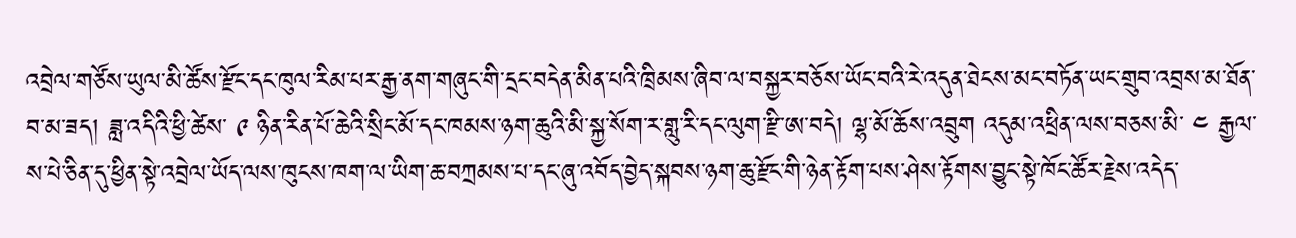འབྲེལ་གཙོས་ཡུལ་མི་ཚོས་རྫོང་དང་ཁུལ་རིམ་པར་རྒྱ་ནག་གཞུང་གི་དྲང་བདེན་མིན་པའི་ཁྲིམས་ཞིབ་ལ་བསྐྱར་བཅོས་ཡོང་བའི་རེ་འདུན་ཐེངས་མང་བཏོན་ཡང་གྲུབ་འབྲས་མ་ཐོན་བ་མ་ཟད། ཟླ་འདིའི་ཕྱི་ཚེས་ ༩ ཉིན་རིན་པོ་ཆེའི་སྲིང་མོ་དང་ཁམས་ཉག་ཆུའི་མི་སྐྱ་སོག་ར་གླུ་རི་དང་ལུག་རྫི་ཨ་བདེ། ལྷ་མོ་ཆོས་འབྲུག འདུམ་འཕྲིན་ལས་བཅས་མི་ ༤ རྒྱལ་ས་པེ་ཅིན་དུ་ཕྱིན་སྟེ་འབྲེལ་ཡོད་ལས་ཁུངས་ཁག་ལ་ཡིག་ཆ་བཀྲམས་པ་དང་ཞུ་འབོད་བྱེད་སྐབས་ཉག་ཆུ་རྫོང་གི་ཉེན་རྟོག་པས་ཤེས་རྟོགས་བྱུང་སྟེ་ཁོང་ཚོར་རྗེས་འདེད་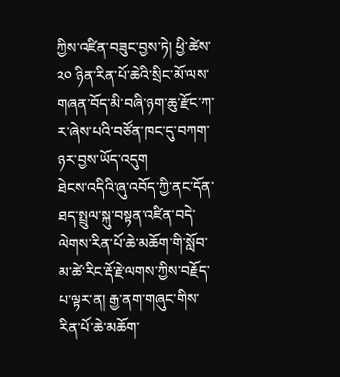ཀྱིས་འཛིན་བཟུང་བྱས་ཏེ། ཕྱི་ཚེས་ ༢༠ ཉིན་རིན་པོ་ཆེའི་སྲིང་མོ་ལས་གཞན་བོད་མི་བཞི་ཉག་ཆུ་རྫོང་ཀ་ར་ཞེས་པའི་བཙོན་ཁང་དུ་བཀག་ཉར་བྱས་ཡོད་འདུག
ཐེངས་འདིའི་ཞུ་འབོད་ཀྱི་ནང་དོན་ཐད་སྤྲུལ་སྐུ་བསྟན་འཛིན་བདེ་ལེགས་རིན་པོ་ཆེ་མཆོག་གི་སློབ་མ་ཚེ་རིང་རྡོ་རྗེ་ལགས་ཀྱིས་བརྗོད་པ་ལྟར་ན། རྒྱ་ནག་གཞུང་གིས་རིན་པོ་ཆེ་མཆོག་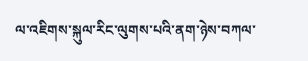ལ་འཇིགས་སྐུལ་རིང་ལུགས་པའི་ནག་ཉེས་བཀལ་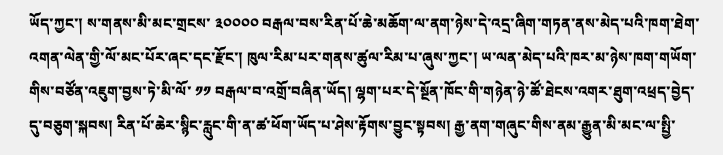ཡོད་ཀྱང་། ས་གནས་མི་མང་གྲངས་ ༣༠༠༠༠ བརྒལ་བས་རིན་པོ་ཆེ་མཆོག་ལ་ནག་ཉེས་དེ་འདྲ་ཞིག་གཏན་ནས་མེད་པའི་ཁག་ཐེག་འགན་ལེན་གྱི་ལོ་མང་པོར་ཞང་དང་རྫོང་། ཁུལ་རིམ་པར་གནས་ཚུལ་རིམ་པ་ཞུས་ཀྱང་། ཡ་ལན་མེད་པའི་ཁར་མ་ཉེས་ཁག་གཡོག་གིས་བཙོན་འཇུག་བྱས་ཏེ་མི་ལོ་ ༡༡ བརྒལ་བ་འགྲོ་བཞིན་ཡོད། ལྷག་པར་དེ་སྔོན་ཁོང་གི་གཉེན་ཉེ་ཚོ་ཐེངས་འགར་ཐུག་འཕྲད་བྱེད་དུ་བཅུག་སྐབས། རིན་པོ་ཆེར་སྙིང་རླུང་གི་ན་ཚ་ཕོག་ཡོད་པ་ཤེས་རྟོགས་བྱུང་སྟབས། རྒྱ་ནག་གཞུང་གིས་ནམ་རྒྱུན་མི་མང་ལ་སྤྱི་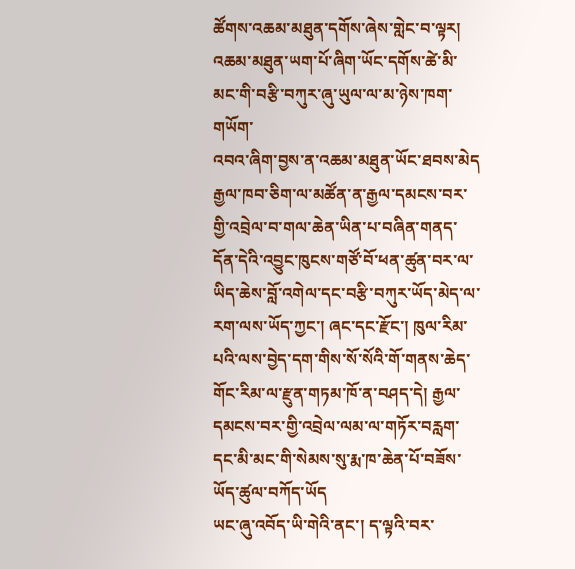ཚོགས་འཆམ་མཐུན་དགོས་ཞེས་གླེང་བ་ལྟར། འཆམ་མཐུན་ཡག་པོ་ཞིག་ཡོང་དགོས་ཚེ་མི་མང་གི་བརྩི་བཀུར་ཞུ་ཡུལ་ལ་མ་ཉེས་ཁག་གཡོག་
འབའ་ཞིག་བྱས་ན་འཆམ་མཐུན་ཡོང་ཐབས་མེད
རྒྱལ་ཁབ་ཅིག་ལ་མཚོན་ན་རྒྱལ་དམངས་བར་གྱི་འབྲེལ་བ་གལ་ཆེན་ཡིན་པ་བཞིན་གནད་དོན་དེའི་འབྱུང་ཁུངས་གཙོ་བོ་ཕན་ཚུན་བར་ལ་ཡིད་ཆེས་བློ་འགེལ་དང་བརྩི་བཀུར་ཡོད་མེད་ལ་རག་ལས་ཡོད་ཀྱང་། ཞང་དང་རྫོང་། ཁུལ་རིམ་པའི་ལས་བྱེད་དག་གིས་སོ་སོའི་གོ་གནས་ཆེད་གོང་རིམ་ལ་རྫུན་གཏམ་ཁོ་ན་བཤད་དེ། རྒྱལ་དམངས་བར་གྱི་འབྲེལ་ལམ་ལ་གཏོར་བརླག་དང་མི་མང་གི་སེམས་སུ་རྨ་ཁ་ཆེན་པོ་བཟོས་ཡོད་ཚུལ་བཀོད་ཡོད
ཡང་ཞུ་འབོད་ཡི་གེའི་ནང་། ད་ལྟའི་བར་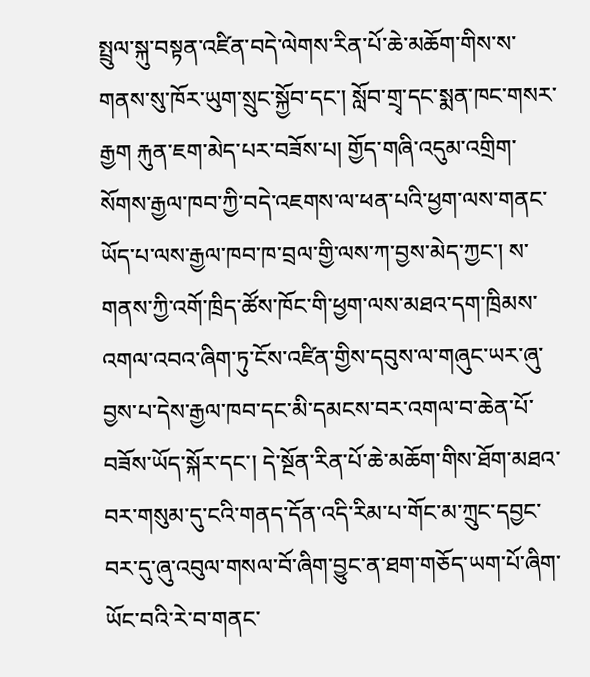སྤྲུལ་སྐུ་བསྟན་འཛིན་བདེ་ལེགས་རིན་པོ་ཆེ་མཆོག་གིས་ས་གནས་སུ་ཁོར་ཡུག་སྲུང་སྐྱོབ་དང་། སློབ་གྲྭ་དང་སྨན་ཁང་གསར་རྒྱག རྐུན་ཇག་མེད་པར་བཟོས་པ། གྱོད་གཞི་འདུམ་འགྲིག་སོགས་རྒྱལ་ཁབ་ཀྱི་བདེ་འཇགས་ལ་ཕན་པའི་ཕྱག་ལས་གནང་ཡོད་པ་ལས་རྒྱལ་ཁབ་ཁ་བྲལ་གྱི་ལས་ཀ་བྱས་མེད་ཀྱང་། ས་གནས་ཀྱི་འགོ་ཁྲིད་ཚོས་ཁོང་གི་ཕྱག་ལས་མཐའ་དག་ཁྲིམས་འགལ་འབའ་ཞིག་ཏུ་ངོས་འཛིན་གྱིས་དབུས་ལ་གཞུང་ཡར་ཞུ་བྱས་པ་དེས་རྒྱལ་ཁབ་དང་མི་དམངས་བར་འགལ་བ་ཆེན་པོ་བཟོས་ཡོད་སྐོར་དང་། དེ་སྔོན་རིན་པོ་ཆེ་མཆོག་གིས་ཐོག་མཐའ་བར་གསུམ་དུ་ངའི་གནད་དོན་འདི་རིམ་པ་གོང་མ་ཀྲུང་དབྱང་བར་དུ་ཞུ་འབུལ་གསལ་བོ་ཞིག་བྱུང་ན་ཐག་གཅོད་ཡག་པོ་ཞིག་ཡོང་བའི་རེ་བ་གནང་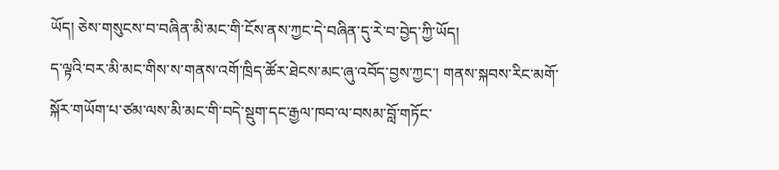ཡོད། ཅེས་གསུངས་བ་བཞིན་མི་མང་གི་ངོས་ནས་ཀྱང་དེ་བཞིན་དུ་རེ་བ་བྱེད་ཀྱི་ཡོད།
ད་ལྟའི་བར་མི་མང་གིས་ས་གནས་འགོ་ཁྲིད་ཚོར་ཐེངས་མང་ཞུ་འབོད་བྱས་ཀྱང་། གནས་སྐབས་རིང་མགོ་སྐོར་གཡོག་པ་ཙམ་ལས་མི་མང་གི་བདེ་སྡུག་དང་རྒྱལ་ཁབ་ལ་བསམ་བློ་གཏོང་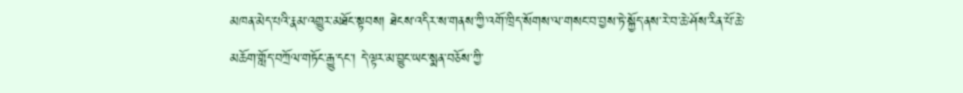མཁན་མེད་པའི་རྣམ་འགྱུར་མཐོང་སྟབས། ཐེངས་འདིར་ས་གནས་ཀྱི་འགོ་ཁྲིད་སོགས་ལ་གསང་བ་བྱས་ཏེ་སྐྱོད་ནས་རེ་བ་ཆེ་ཤོས་རིན་པོ་ཆེ་མཆོག་གློད་བཀྲོལ་གཏོང་རྒྱུ་དང་། དེ་ལྟར་མ་བྱུང་ཡང་སྨན་བཅོས་ཀྱི་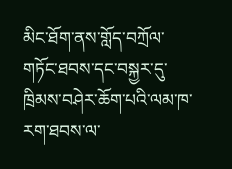མིང་ཐོག་ནས་གློད་བཀྲོལ་གཏོང་ཐབས་དང་བསྐྱར་དུ་ཁྲིམས་བཤེར་ཆོག་པའི་ལམ་ཁ་རག་ཐབས་ལ་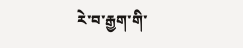རེ་བ་རྒྱག་གི་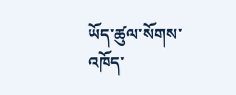ཡོད་ཚུལ་སོགས་འཁོད་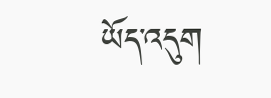ཡོད་འདུག